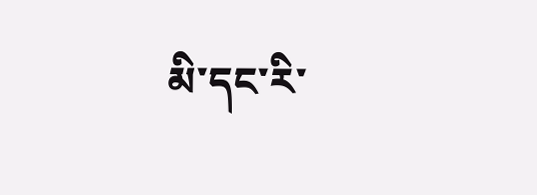མི་དང་རི་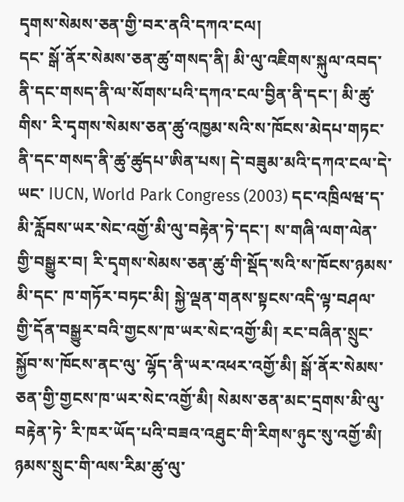དྭགས་སེམས་ཅན་གྱི་བར་ནའི་དཀའ་ངལ།
དང་ སྒོ་ནོར་སེམས་ཅན་ཚུ་གསད་ནི། མི་ལུ་འཇིགས་སྐུལ་འབད་ནི་དང་གསད་ནི་ལ་སོགས་པའི་དཀའ་ངལ་བྱིན་ནི་དང་། མི་ཚུ་གིས་ རི་དྭགས་སེམས་ཅན་ཚུ་འཁྱམ་སའི་ས་ཁོངས་མེདཔ་གཏང་ནི་དང་གསད་ནི་ཚུ་ཚུདཔ་ཨིན་པས། དེ་བཟུམ་མའི་དཀའ་ངལ་དེ་ཡང་ IUCN, World Park Congress (2003) དང་འཁྲིལཝ་ད་ མི་རློབས་ཡར་སེང་འགྱོ་མི་ལུ་བརྟེན་ཏེ་དང་། ས་གཞི་ལག་ལེན་གྱི་བསྒྱུར་བ། རི་དྭགས་སེམས་ཅན་ཚུ་གི་སྡོད་སའི་ས་ཁོངས་ཉམས་མི་དང་ ཁ་གཏོར་བཏང་མི། སྐྱེ་ལྡན་གནས་སྟངས་འདི་ལྟ་བཤལ་གྱི་དོན་བསྒྱུར་བའི་གྱངས་ཁ་ཡར་སེང་འགྱོ་མི། རང་བཞིན་སྲུང་སྐྱོབ་ས་ཁོངས་ནང་ལུ་ ལྷོད་ནི་ཡར་འཕར་འགྱོ་མི། སྒོ་ནོར་སེམས་ཅན་གྱི་གྱངས་ཁ་ཡར་སེང་འགྱོ་མི། སེམས་ཅན་མང་དྲགས་མི་ལུ་བརྟེན་ཏེ་ རི་ཁར་ཡོད་པའི་བཟའ་འཐུང་གི་རིགས་ཉུང་སུ་འགྱོ་མི། ཉམས་སྲུང་གི་ལས་རིམ་ཚུ་ལུ་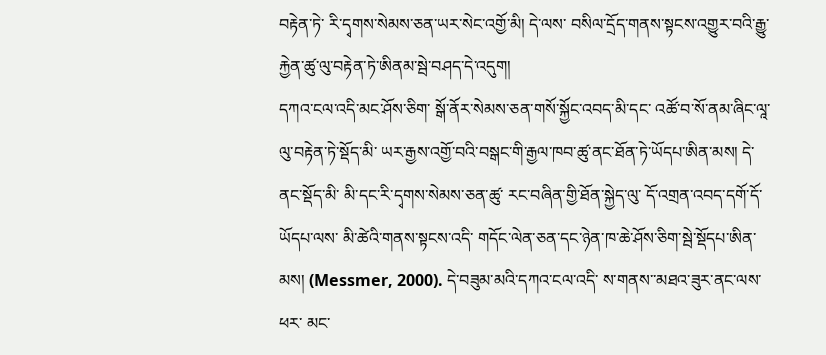བརྟེན་ཏེ་ རི་དྭགས་སེམས་ཅན་ཡར་སེང་འགྱོ་མི། དེ་ལས་ བསིལ་དྲོད་གནས་སྟངས་འགྱུར་བའི་རྒྱུ་རྐྱེན་ཚུ་ལུ་བརྟེན་ཏེ་ཨིནམ་སྦེ་བཤད་དེ་འདུག།
དཀའ་ངལ་འདི་མང་ཤོས་ཅིག་ སྒོ་ནོར་སེམས་ཅན་གསོ་སྐྱོང་འབད་མི་དང་ འཚོ་བ་སོ་ནམ་ཞིང་ལཱ་ལུ་བརྟེན་ཏེ་སྡོད་མི་ ཡར་རྒྱས་འགྱོ་བའི་བསྒང་གི་རྒྱལ་ཁབ་ཚུ་ནང་ཐོན་ཏེ་ཡོདཔ་ཨིན་མས། དེ་ནང་སྡོད་མི་ མི་དང་རི་དྭགས་སེམས་ཅན་ཚུ་ རང་བཞིན་གྱི་ཐོན་སྐྱེད་ལུ་ དོ་འགྲན་འབད་དགོ་དོ་ཡོདཔ་ལས་ མི་ཚེའི་གནས་སྟངས་འདི་ གདོང་ལེན་ཅན་དང་ཉེན་ཁ་ཆེ་ཤོས་ཅིག་སྦེ་སྡོདཔ་ཨིན་མས། (Messmer, 2000). དེ་བཟུམ་མའི་དཀའ་ངལ་འདི་ ས་གནས་་མཐའ་ཟུར་ནང་ལས་ཕར་ མང་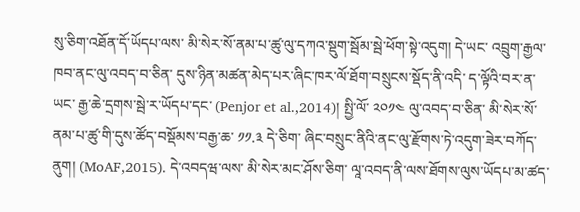སུ་ཅིག་འཐོན་དོ་ཡོདཔ་ལས་ མི་སེར་སོ་ནམ་པ་ཚུ་ལུ་དཀའ་སྡུག་སྦོམ་སྦེ་ཕོག་སྟེ་འདུག། དེ་ཡང་ འབྲུག་རྒྱལ་ཁབ་ནང་ལུ་འབད་བ་ཅིན་ དུས་ཉིན་མཚན་མེད་པར་ཞིང་ཁར་ལོ་ཐོག་བསྲུངས་སྡོད་ནི་འདི་ ད་ལྟོའི་བར་ན་ཡང་ རྒྱ་ཆེ་དྲགས་སྦེ་ར་ཡོདཔ་དང་ (Penjor et al.,2014)། སྤྱི་ལོ་ ༢༠༡༤ ལུ་འབད་བ་ཅིན་ མི་སེར་སོ་ནམ་པ་ཚུ་གི་དུས་ཚོད་བསྡོམས་བརྒྱ་ཆ་ ༡༡.༣ དེ་ཅིག་ ཞིང་བསྲུང་ནིའི་ནང་ལུ་རྫོགས་ཏེ་འདུག་ཟེར་བཀོད་ནུག། (MoAF,2015). དེ་འབདཝ་ལས་ མི་སེར་མང་ཤོས་ཅིག་ ལཱ་འབད་ནི་ལས་ཐོགས་ལུས་ཡོདཔ་མ་ཚད་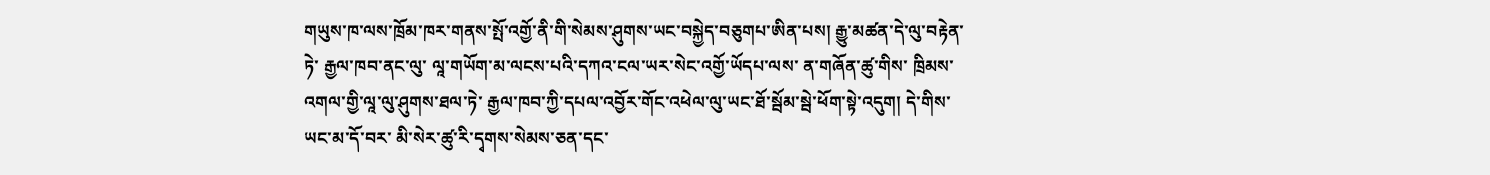གཡུས་ཁ་ལས་ཁྲོམ་ཁར་གནས་སྤོ་འགྱོ་ནི་གི་སེམས་ཤུགས་ཡང་བསྐྱེད་བཅུགཔ་ཨིན་པས། རྒྱུ་མཚན་དེ་ལུ་བརྟེན་ཏེ་ རྒྱལ་ཁབ་ནང་ལུ་ ལཱ་གཡོག་མ་ལངས་པའི་དཀའ་ངལ་ཡར་སེང་འགྱོ་ཡོདཔ་ལས་ ན་གཞོན་ཚུ་གིས་ ཁྲིམས་འགལ་གྱི་ལཱ་ལུ་ཤུགས་ཐལ་ཏེ་ རྒྱལ་ཁབ་ཀྱི་དཔལ་འབྱོར་གོང་འཕེལ་ལུ་ཡང་ཐོ་སྦོམ་སྦེ་ཕོག་སྟེ་འདུག། དེ་གིས་ཡང་མ་དོ་བར་ མི་སེར་ཚུ་རི་དྭགས་སེམས་ཅན་དང་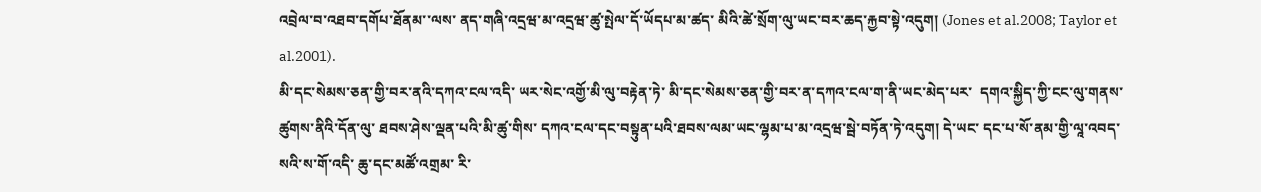འབྲེལ་བ་འཐབ་དགོཔ་ཐོནམ་་ལས་ ནད་གཞི་འདྲཝ་མ་འདྲཝ་ཚུ་སྤེལ་དོ་ཡོདཔ་མ་ཚད་ མིའི་ཚེ་སྲོག་ལུ་ཡང་བར་ཆད་རྐྱབ་སྟེ་འདུག། (Jones et al.2008; Taylor et al.2001).
མི་དང་སེམས་ཅན་གྱི་བར་ནའི་དཀའ་ངལ་འདི་ ཡར་སེང་འགྱོ་མི་ལུ་བརྟེན་ཏེ་ མི་དང་སེམས་ཅན་གྱི་བར་ན་དཀའ་ངལ་ག་ནི་ཡང་མེད་པར་  དགའ་སྐྱིད་ཀྱི་ངང་ལུ་གནས་ཚུགས་ནིའི་དོན་ལུ་ ཐབས་ཤེས་ལྡན་པའི་མི་ཚུ་གིས་ དཀའ་ངལ་དང་བསྟུན་པའི་ཐབས་ལམ་ཡང་ལྷམ་པ་མ་འདྲཝ་སྦེ་བཏོན་ཏེ་འདུག། དེ་ཡང་ དང་པ་སོ་ནམ་གྱི་ལཱ་འབད་སའི་ས་གོ་འདི་ ཆུ་དང་མཚོ་འགྲམ་ རི་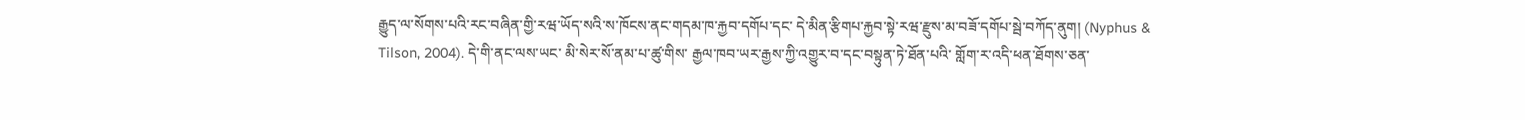རྒྱུད་ལ་སོགས་པའི་རང་བཞིན་གྱི་རཝ་ཡོད་སའི་ས་ཁོངས་ནང་གདམ་ཁ་རྐྱབ་དགོཔ་དང་ དེ་མིན་རྩིགཔ་རྐྱབ་སྟེ་རཝ་རྫུས་མ་བཟོ་དགོཔ་སྦེ་བཀོད་ནུག། (Nyphus & Tilson, 2004). དེ་གི་ནང་ལས་ཡང་ མི་སེར་སོ་ནམ་པ་ཚུ་གིས་ རྒྱལ་ཁབ་ཡར་རྒྱས་ཀྱི་འགྱུར་བ་དང་བསྟུན་ཏེ་ཐོན་པའི་ གློག་ར་འདི་ཕན་ཐོགས་ཅན་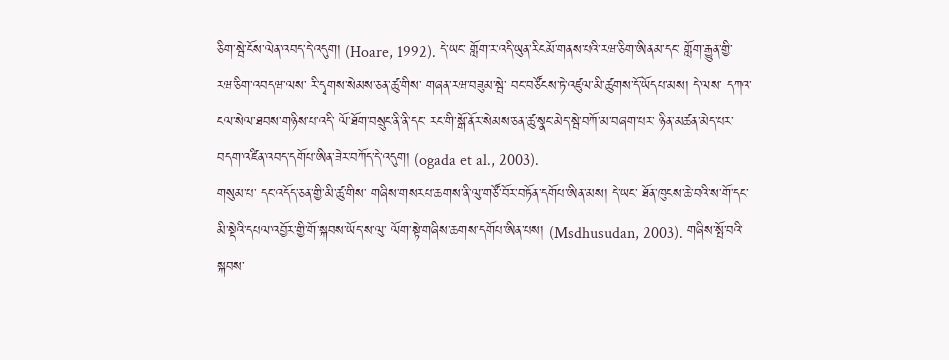ཅིག་སྦེ་ངོས་ལེན་འབད་དེ་འདུག། (Hoare, 1992). དེ་ཡང་ གློག་ར་འདི་ཡུན་རིངམོ་གནས་པའི་རཝ་ཅིག་ཨིནམ་དང་ གློག་རྒྱུན་གྱི་རཝ་ཅིག་འབདཝ་ལས་ རི་དྭགས་སེམས་ཅན་ཚུ་གིས་ གཞན་རཝ་བཟུམ་སྦེ་ བང་བཙོངས་ཏེ་འཛུལ་མི་ཚུགས་དོ་ཡོདཔ་མས། དེ་ལས་ དཀའ་ངལ་སེལ་ཐབས་གཉིས་པ་འདི་ ལོ་ཐོག་བསྲུང་ནི་ནི་དང་ རང་གི་སྒོ་ནོར་སེམས་ཅན་ཚུ་སྣང་མེད་སྦེ་བཀོ་མ་བཞག་པར་ ཉིན་མཚན་མེད་པར་བདག་འཛིན་འབད་དགོཔ་ཨིན་ཟེར་བཀོད་དེ་འདུག། (ogada et al., 2003).
གསུམ་པ་ དང་འདོད་ཅན་གྱི་མི་ཚུ་གིས་ གཞིས་གསརཔ་ཆགས་ནི་ལུ་གཙོ་བོར་བཏོན་དགོཔ་ཨིན་མས། དེ་ཡང་ ཐོན་ཁུངས་ཆེ་བའི་ས་གོ་དང་ མི་སྡེའི་དཔལ་འབྱོར་གྱི་གོ་སྐབས་ཡོད་ས་ལུ་ ལོག་སྟེ་གཞིས་ཆགས་དགོཔ་ཨིན་པས། (Msdhusudan, 2003). གཞིས་སྤོ་བའི་སྐབས་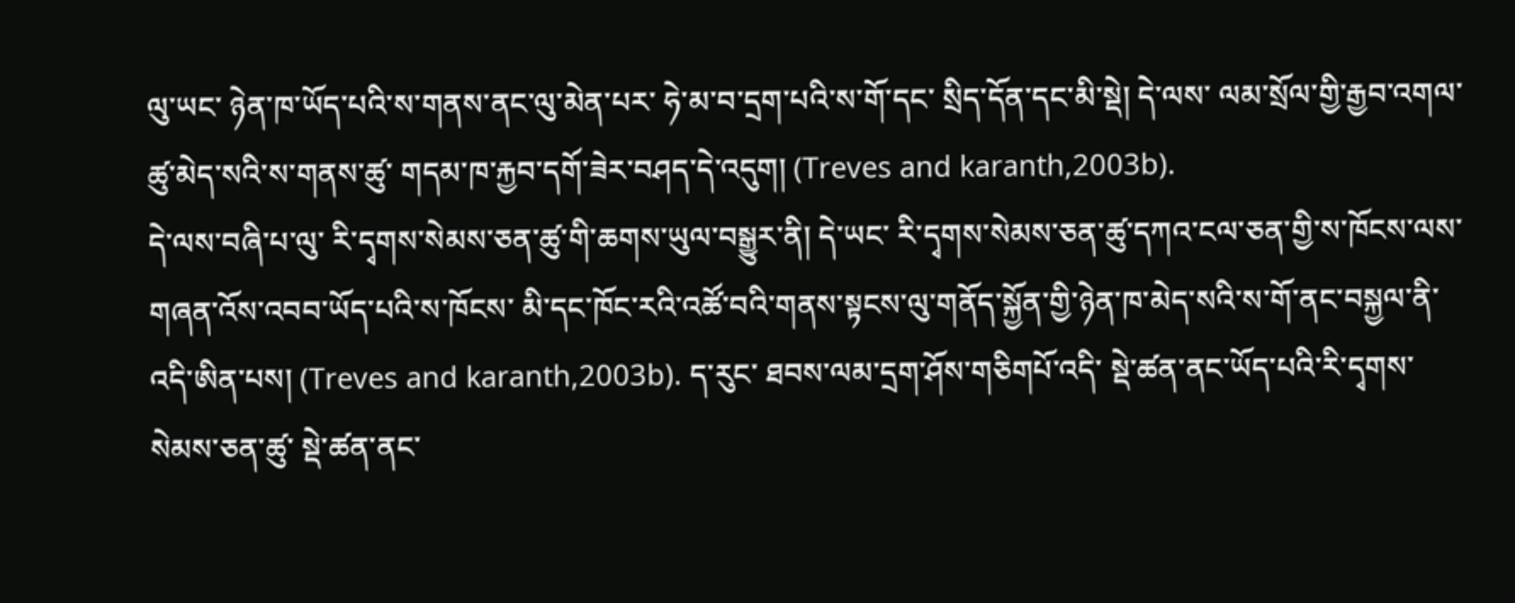ལུ་ཡང་ ཉེན་ཁ་ཡོད་པའི་ས་གནས་ནང་ལུ་མེན་པར་ ཧེ་མ་བ་དྲག་པའི་ས་གོ་དང་ སྲིད་དོན་དང་མི་སྡེ། དེ་ལས་ ལམ་སྲོལ་གྱི་རྒྱབ་འགལ་ཚུ་མེད་སའི་ས་གནས་ཚུ་ གདམ་ཁ་རྐྱབ་དགོ་ཟེར་བཤད་དེ་འདུག། (Treves and karanth,2003b).
དེ་ལས་བཞི་པ་ལུ་ རི་དྭགས་སེམས་ཅན་ཚུ་གི་ཆགས་ཡུལ་བསྒྱུར་ནི། དེ་ཡང་ རི་དྭགས་སེམས་ཅན་ཚུ་དཀའ་ངལ་ཅན་གྱི་ས་ཁོངས་ལས་ གཞན་འོས་འབབ་ཡོད་པའི་ས་ཁོངས་ མི་དང་ཁོང་རའི་འཚོ་བའི་གནས་སྟངས་ལུ་གནོད་སྐྱོན་གྱི་ཉེན་ཁ་མེད་སའི་ས་གོ་ནང་བསྐྱལ་ནི་འདི་ཨིན་པས། (Treves and karanth,2003b). ད་རུང་ ཐབས་ལམ་དྲག་ཤོས་གཅིགཔོ་འདི་ སྡེ་ཚན་ནང་ཡོད་པའི་རི་དྭགས་སེམས་ཅན་ཚུ་ སྡེ་ཚན་ནང་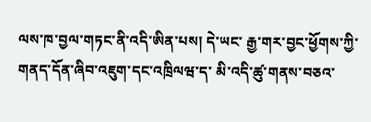ལས་ཁ་བྱལ་གཏང་ནི་འདི་ཨིན་པས། དེ་ཡང་ རྒྱ་གར་བྱང་ཕྱོགས་ཀྱི་གནད་དོན་ཞིབ་འཇུག་དང་འཁྲིལཝ་ད་ མི་འདི་ཚུ་གནས་བཅའ་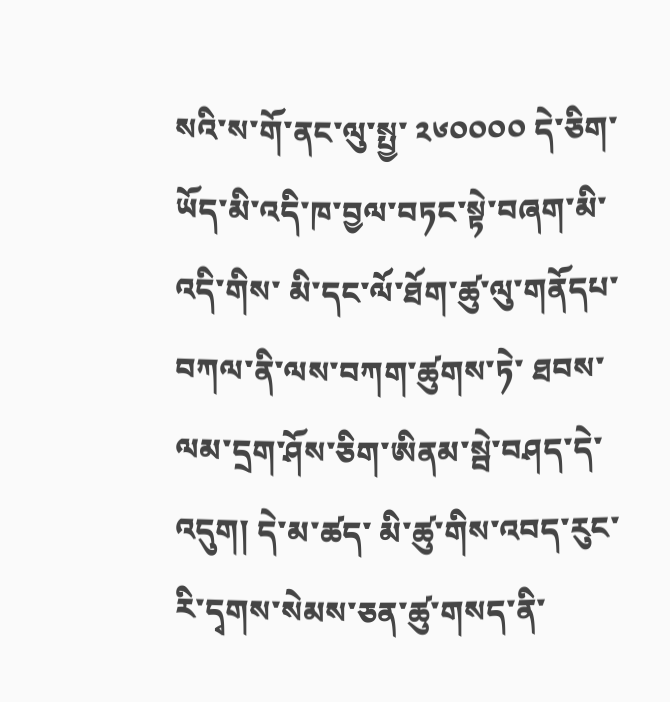སའི་ས་གོ་ནང་ལུ་སྤྱ་ ༢༦༠༠༠༠ དེ་ཅིག་ཡོད་མི་འདི་ཁ་བྱལ་བཏང་སྟེ་བཞག་མི་འདི་གིས་ མི་དང་ལོ་ཐོག་ཚུ་ལུ་གནོདཔ་བཀལ་ནི་ལས་བཀག་ཚུགས་ཏེ་ ཐབས་ལམ་དྲག་ཤོས་ཅིག་ཨིནམ་སྦེ་བཤད་དེ་འདུག། དེ་མ་ཚད་ མི་ཚུ་གིས་འབད་རུང་ རི་དྭགས་སེམས་ཅན་ཚུ་གསད་ནི་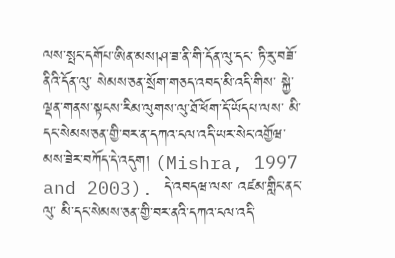ལས་སྤང་དགོཔ་ཨིན་མས།ཤ་ཟ་ནི་གི་དོན་ལུ་དང་ ཏི་རུ་བཟོ་ནིའི་དོན་ལུ་ སེམས་ཅན་སྲོག་གཅད་འབད་མི་འདི་གིས་ སྐྱེ་ལྡན་གནས་སྟངས་རིམ་ལུགས་ལུ་ཐོ་ཕོག་དོ་ཡོདཔ་ལས་ མི་དང་སེམས་ཅན་གྱི་བར་ན་དཀའ་ངལ་འདི་ཡར་སེང་འགྱོཝ་མས་ཟེར་བཀོད་དེ་འདུག། (Mishra, 1997 and 2003). དེ་འབདཝ་ལས་ འཛམ་གླིང་ནང་ལུ་ མི་དང་སེམས་ཅན་གྱི་བར་ནའི་དཀའ་ངལ་འདི་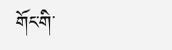གོང་གི་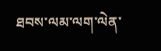ཐབས་ལམ་ལག་ལེན་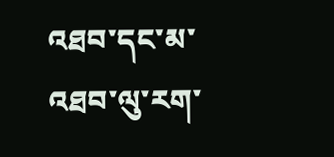འཐབ་དང་མ་འཐབ་ལུ་རག་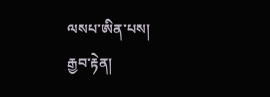ལསཔ་ཨིན་པས།
རྒྱབ་རྟེན།